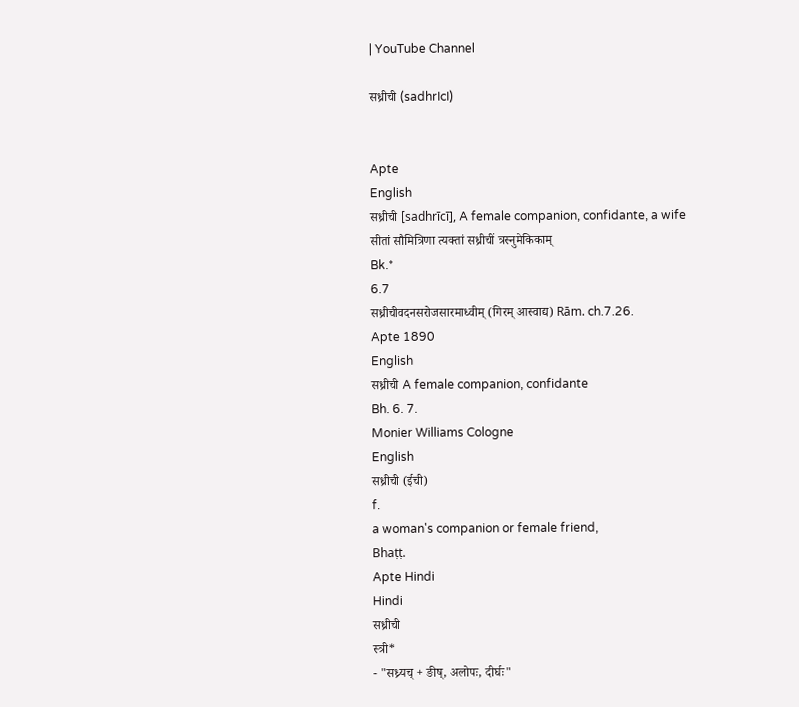| YouTube Channel

सध्रीची (sadhrIcI)


Apte
English
सध्रीची [sadhrīcī], A female companion, confidante, a wife
सीतां सौमित्रिणा त्यक्तां सध्रीचीं त्रस्नुमेकिकाम्
Bk.*
6.7
सध्रीचीवदनसरोजसारमाध्वीम् (गिरम् आस्वाद्य) Rām. ch.7.26.
Apte 1890
English
सध्रीची A female companion, confidante
Bh. 6. 7.
Monier Williams Cologne
English
सध्रीची (ईची)
f.
a woman's companion or female friend,
Bhaṭṭ.
Apte Hindi
Hindi
सध्रीची
स्त्री*
- "सध्र्यच् + ङीष्, अलोपः, दीर्घः"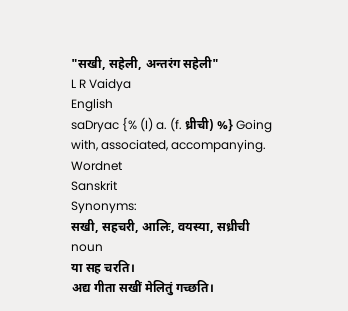"सखी, सहेली, अन्तरंग सहेली"
L R Vaidya
English
saDryac {% (I) a. (f. ध्रीची) %} Going with, associated, accompanying.
Wordnet
Sanskrit
Synonyms:
सखी, सहचरी, आलिः, वयस्या, सध्रीची
noun
या सह चरति।
अद्य गीता सखीं मेलितुं गच्छति।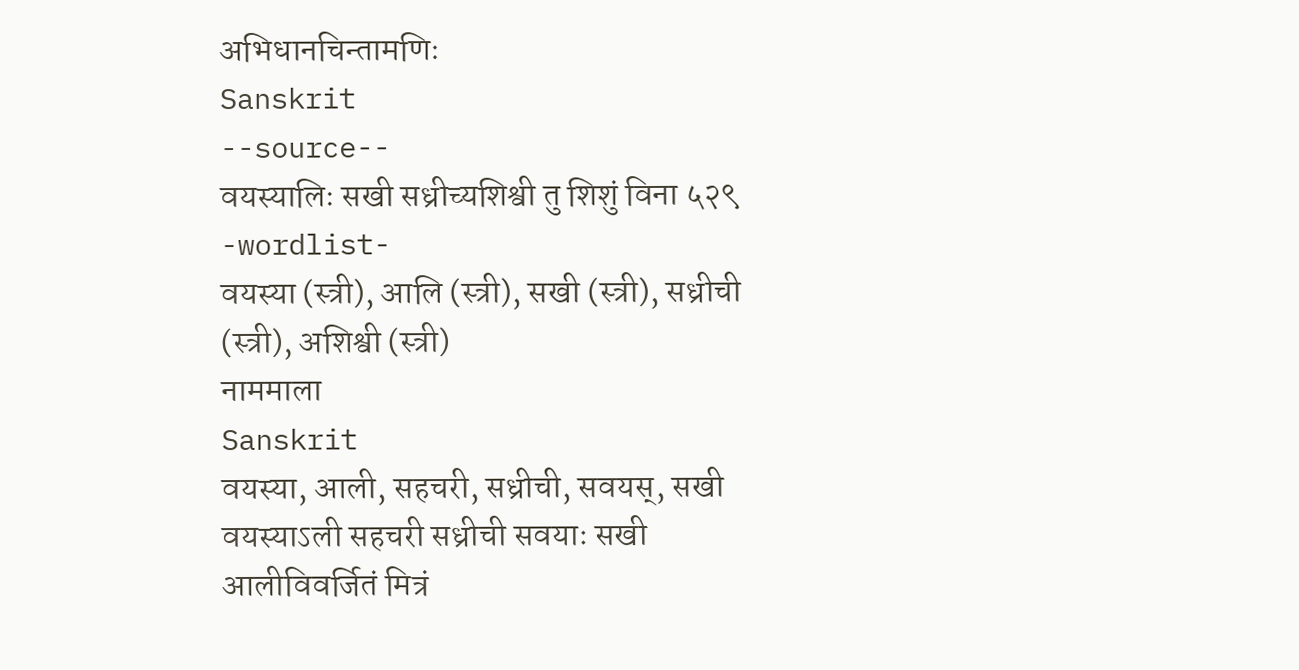अभिधानचिन्तामणिः
Sanskrit
--source--
वयस्यालिः सखी सध्रीच्यशिश्वी तु शिशुं विना ५२९
-wordlist-
वयस्या (स्त्री), आलि (स्त्री), सखी (स्त्री), सध्रीची (स्त्री), अशिश्वी (स्त्री)
नाममाला
Sanskrit
वयस्या, आली, सहचरी, सध्रीची, सवयस्, सखी
वयस्याऽली सहचरी सध्रीची सवयाः सखी
आलीविवर्जितं मित्रं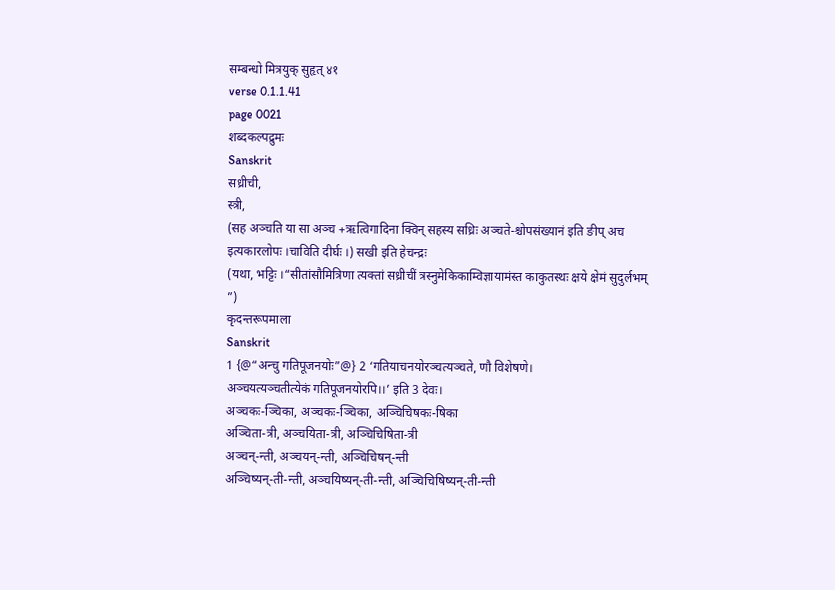सम्बन्धो मित्रयुक् सुहृत् ४१
verse 0.1.1.41
page 0021
शब्दकल्पद्रुमः
Sanskrit
सध्रीची,
स्त्री,
(सह अञ्चति या सा अञ्च +ऋत्विगादिना क्विन् सहस्य सध्रिः अञ्चते-श्चोपसंख्यानं इति ङीप् अच इत्यकारलोपः ।चाविति दीर्घः ।) सखी इति हेचन्द्रः
(यथा, भट्टिः ।“सीतांसौमित्रिणा त्यक्तां सध्रीचीं त्रस्नुमेकिकाम्विज्ञायामंस्त काकुतस्थः क्षये क्षेमं सुदुर्लभम्
”)
कृदन्तरूपमाला
Sanskrit
1 {@“अन्चु गतिपूजनयोः”@} 2 ‘गतियाचनयोरञ्चत्यञ्चते, णौ विशेषणे।
अञ्चयत्यञ्चतीत्येकं गतिपूजनयोरपि।।’ इति 3 देवः।
अञ्चकः-ञ्चिका, अञ्चकः-ञ्चिका, अञ्चिचिषकः-षिका
अञ्चिता-त्री, अञ्चयिता-त्री, अञ्चिचिषिता-त्री
अञ्चन्-न्ती, अञ्चयन्-न्ती, अञ्चिचिषन्-न्ती
अञ्चिष्यन्-ती-न्ती, अञ्चयिष्यन्-ती-न्ती, अञ्चिचिषिष्यन्-ती-न्ती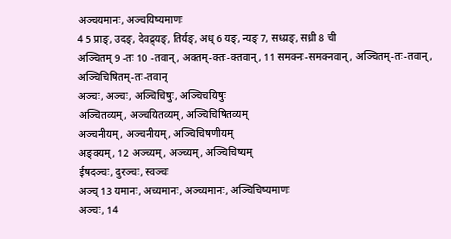अञ्चयमानः, अञ्चयिष्यमाणः
4 5 प्राङ्, उदङ्, देवद्र्यङ्, तिर्यङ्, अध् 6 यङ्, न्यङ् 7, सध्य्रङ्, सध्री 8 ची
अञ्चितम् 9 -तः 10 -तवान्, अक्तम्-क्तः-क्तवान्, 11 समक्नः-समक्नवान्, अञ्चितम्-तः-तवान्, अञ्चिचिषितम्-तः-तवान्
अञ्चः, अञ्चः, अञ्चिचिषुः, अञ्चिचयिषुः
अञ्चितव्यम्, अञ्चयितव्यम्, अञ्चिचिषितव्यम्
अञ्चनीयम्, अञ्चनीयम्, अञ्चिचिषणीयम्
अङ्क्यम्, 12 अञ्च्यम्, अञ्च्यम्, अञ्चिचिष्यम्
ईषदञ्चः, दुरञ्चः, स्वञ्चः
अञ्च् 13 यमानः, अच्यमानः, अञ्च्यमानः, अञ्चिचिष्यमाणः
अञ्चः, 14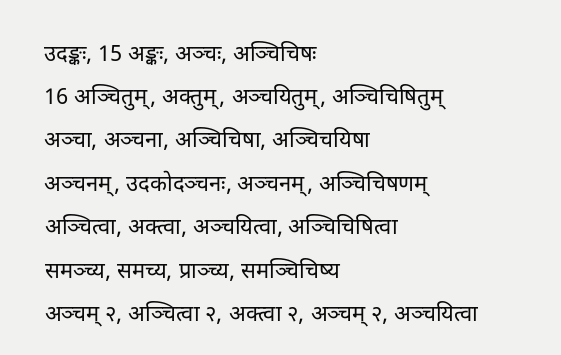उदङ्कः, 15 अङ्कः, अञ्चः, अञ्चिचिषः
16 अञ्चितुम्, अक्तुम्, अञ्चयितुम्, अञ्चिचिषितुम्
अञ्चा, अञ्चना, अञ्चिचिषा, अञ्चिचयिषा
अञ्चनम्, उदकोदञ्चनः, अञ्चनम्, अञ्चिचिषणम्
अञ्चित्वा, अक्त्वा, अञ्चयित्वा, अञ्चिचिषित्वा
समञ्च्य, समच्य, प्राञ्च्य, समञ्चिचिष्य
अञ्चम् २, अञ्चित्वा २, अक्त्वा २, अञ्चम् २, अञ्चयित्वा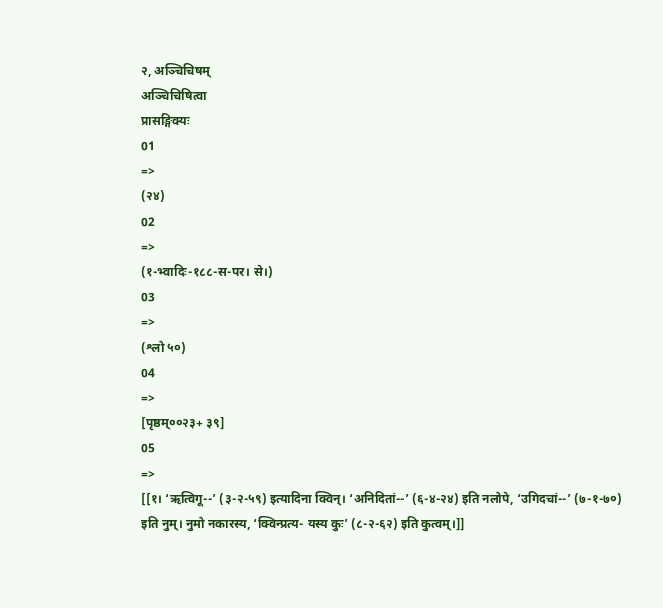२, अञ्चिचिषम्
अञ्चिचिषित्वा
प्रासङ्गिक्यः
01
=>
(२४)
02
=>
(१-भ्वादिः-१८८-स-पर। से।)
03
=>
(श्लो ५०)
04
=>
[पृष्ठम्००२३+ ३९]
05
=>
[[१। ‘ऋत्विगू--’ (३-२-५९) इत्यादिना क्विन्। ‘अनिदितां--’ (६-४-२४) इति नलोपे, ‘उगिदचां--’ (७-१-७०) इति नुम्। नुमो नकारस्य, ‘क्विन्प्रत्य- यस्य कुः’ (८-२-६२) इति कुत्वम्।]]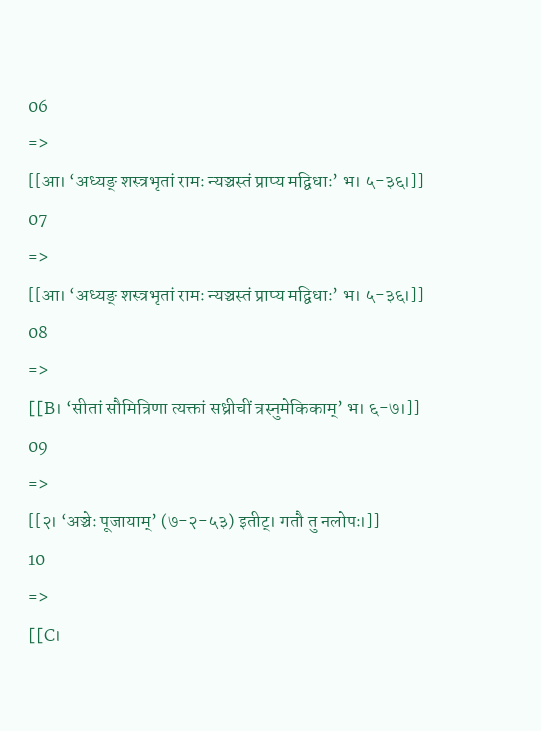06
=>
[[आ। ‘अध्यङ् शस्त्रभृतां रामः न्यञ्चस्तं प्राप्य मद्विधाः’ भ। ५-३६।]]
07
=>
[[आ। ‘अध्यङ् शस्त्रभृतां रामः न्यञ्चस्तं प्राप्य मद्विधाः’ भ। ५-३६।]]
08
=>
[[B। ‘सीतां सौमित्रिणा त्यक्तां सध्रीचीं त्रस्नुमेकिकाम्’ भ। ६-७।]]
09
=>
[[२। ‘अञ्चेः पूजायाम्’ (७-२-५३) इतीट्। गतौ तु नलोपः।]]
10
=>
[[C।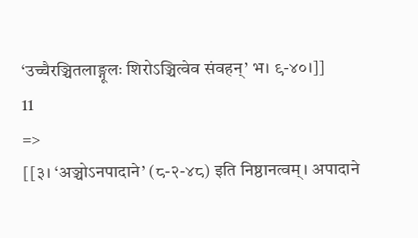‘उच्चैरञ्चितलाङ्गूलः शिरोऽञ्चित्वेव संवहन्’ भ। ९-४०।]]
11
=>
[[३। ‘अञ्चोऽनपादाने’ (८-२-४८) इति निष्ठानत्वम्। अपादाने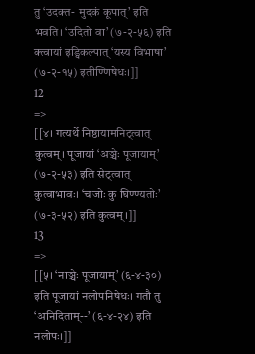तु ‘उदक्त- मुदकं कूपात्’ इति भवति। ‘उदितो वा’ (७-२-५६) इति क्त्वायां इड्विकल्पात् ‘यस्य विभाषा’ (७-२-१५) इतीण्णिषेधः।]]
12
=>
[[४। गत्यर्थे निष्ठायामनिट्त्वात् कुत्वम्। पूजायां ‘अञ्चेः पूजायाम्’ (७-२-५३) इति सेट्त्वात् कुत्वाभावः। ‘चजोः कु घिण्ण्यतोः’ (७-३-५२) इति कुत्वम्।]]
13
=>
[[५। ‘नाञ्चेः पूजायाम्’ (६-४-३०) इति पूजायां नलोपनिषेधः। गतौ तु ‘अनिदिताम्--’ (६-४-२४) इति नलोपः।]]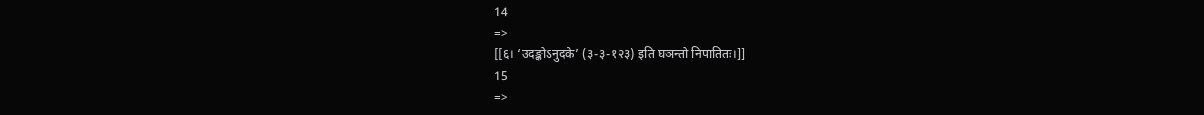14
=>
[[६। ‘उदङ्कोऽनुदके’ (३-३-१२३) इति घञन्तो निपातितः।]]
15
=>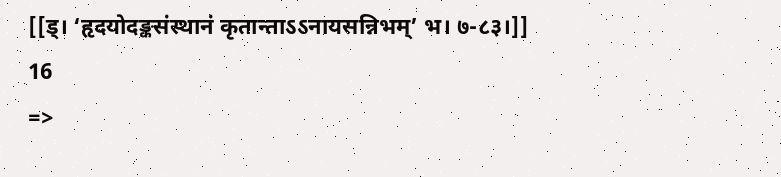[[ड्। ‘हृदयोदङ्कसंस्थानं कृतान्ताऽऽनायसन्निभम्’ भ। ७-८३।]]
16
=>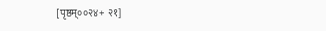[पृष्ठम्००२४+ २१]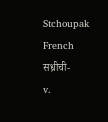Stchoupak
French
सध्रीची-
v.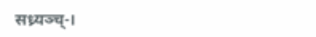सध्र्यञ्च्-।